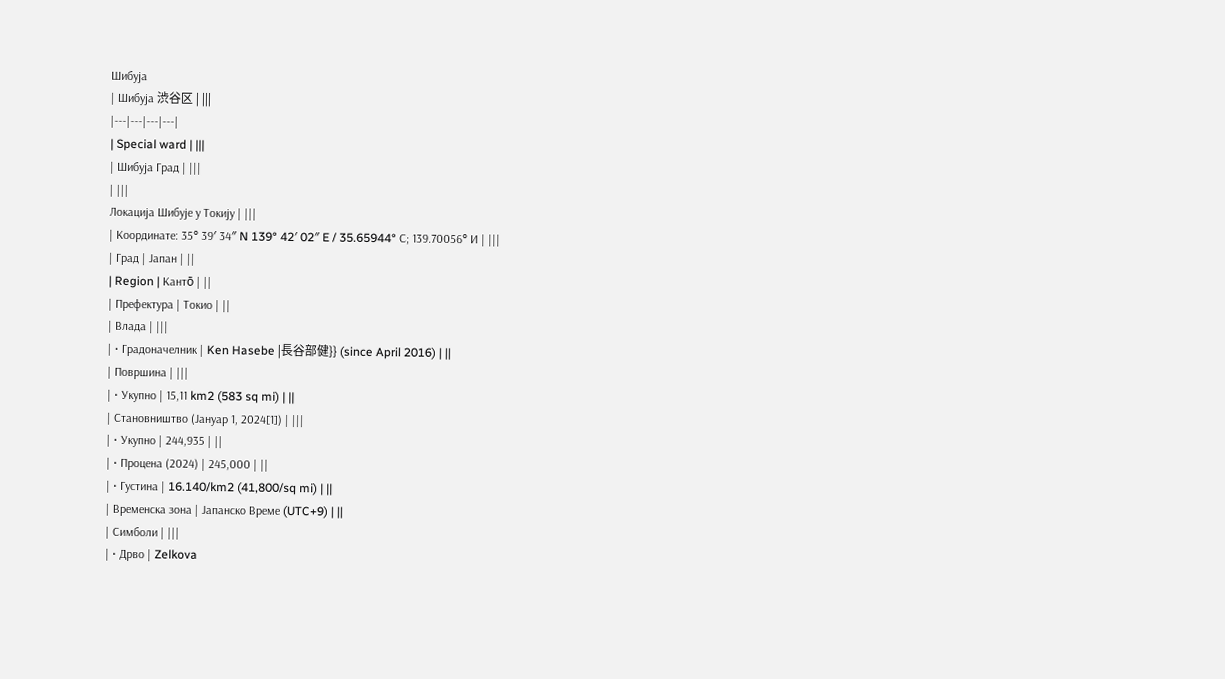Шибуја
| Шибуја 渋谷区 | |||
|---|---|---|---|
| Special ward | |||
| Шибуја Град | |||
| |||
Локација Шибује у Токију | |||
| Координате: 35° 39′ 34″ N 139° 42′ 02″ E / 35.65944° С; 139.70056° И | |||
| Град | Јапан | ||
| Region | Кантō | ||
| Префектура | Токио | ||
| Влада | |||
| • Градоначелник | Ken Hasebe |長谷部健}} (since April 2016) | ||
| Површина | |||
| • Укупно | 15,11 km2 (583 sq mi) | ||
| Становништво (Јануар 1, 2024[1]) | |||
| • Укупно | 244,935 | ||
| • Процена (2024) | 245,000 | ||
| • Густина | 16.140/km2 (41,800/sq mi) | ||
| Временска зона | Јапанско Време (UTC+9) | ||
| Симболи | |||
| • Дрво | Zelkova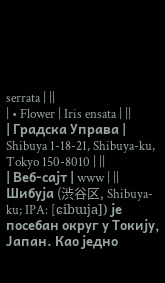serrata | ||
| • Flower | Iris ensata | ||
| Градска Управа | Shibuya 1-18-21, Shibuya-ku, Tokyo 150-8010 | ||
| Веб-сајт | www | ||
Шибуја (渋谷区, Shibuya-ku; IPA: [ɕibɯja]) је посебан округ у Токију, Јапан. Као једно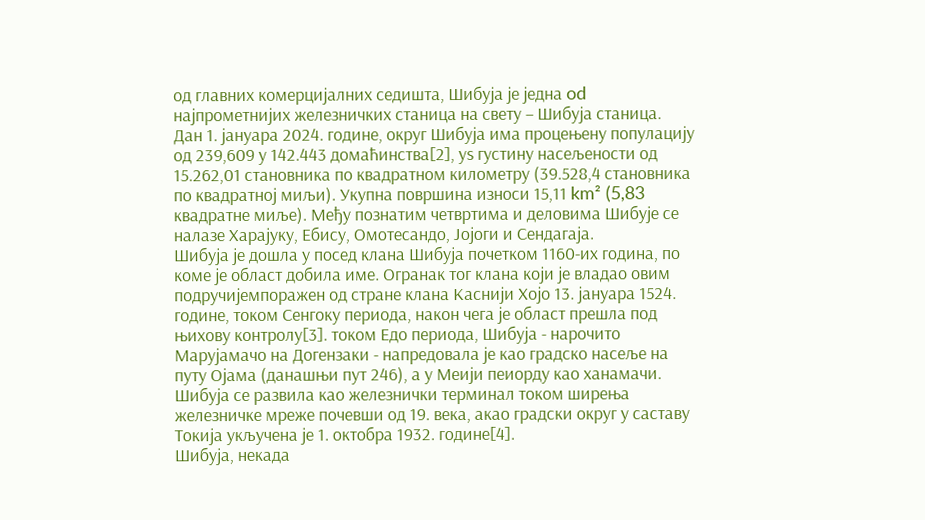од главних комерцијалних седишта, Шибуја је једна od најпрометнијих железничких станица на свету – Шибуја станица.
Дан 1. јануара 2024. године, округ Шибуја има процењену популацију од 239,609 у 142.443 домаћинства[2], уѕ густину насељености од 15.262,01 становника по квадратном километру (39.528,4 становника по квадратној миљи). Укупна површина износи 15,11 km² (5,83 квадратне миље). Међу познатим четвртима и деловима Шибује се налазе Харајуку, Ебису, Омотесандо, Јојоги и Сендагаја.
Шибуја је дошла у посед клана Шибуја почетком 1160-их година, по коме је област добила име. Огранак тог клана који је владао овим подручијемпоражен од стране клана Каснији Хојо 13. јануара 1524. године, током Сенгоку периода, након чега је област прешла под њихову контролу[3]. током Едо периода, Шибуја - нарочито Марујамачо на Догензаки - напредовала је као градско насеље на путу Ојама (данашњи пут 246), а у Меији пеиорду као ханамачи. Шибуја се развила као железнички терминал током ширења железничке мреже почевши од 19. века, акао градски округ у саставу Токија укључена је 1. октобра 1932. године[4].
Шибуја, некада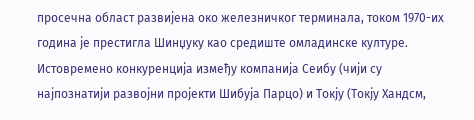просечна област развијена око железничког терминала, током 1970-их година је престигла Шинџуку као средиште омладинске културе. Истовремено конкуренција између компанија Сеибу (чији су најпознатији развојни пројекти Шибуја Парцо) и Токју (Токју Хандсм,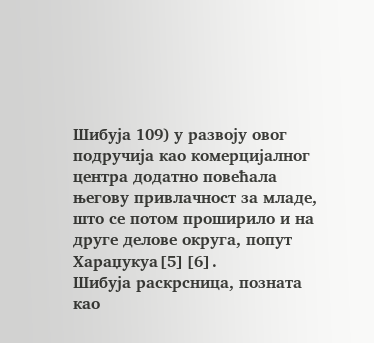Шибуја 109) у развоју овог подручија као комерцијалног центра додатно повећала његову привлачност за младе, што се потом проширило и на друге делове округа, попут Хараџукуа[5][6].
Шибуја раскрсница, позната као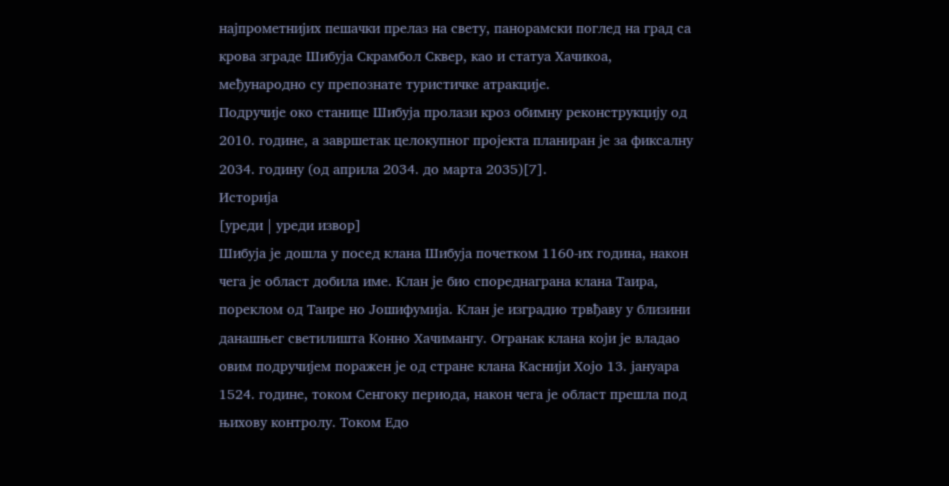најпрометнијих пешачки прелаз на свету, панорамски поглед на град са крова зграде Шибуја Скрамбол Сквер, као и статуа Хачикоа, међународно су препознате туристичке атракције.
Подручије око станице Шибуја пролази кроз обимну реконструкцију од 2010. године, а завршетак целокупног пројекта планиран је за фиксалну 2034. годину (од априла 2034. до марта 2035)[7].
Историја
[уреди | уреди извор]
Шибуја је дошла у посед клана Шибуја почетком 1160-их година, након чега је област добила име. Клан је био спореднаграна клана Таира, пореклом од Таире но Јошифумија. Клан је изградио трвђаву у близини данашњег светилишта Конно Хачимангу. Огранак клана који је владао овим подручијем поражен је од стране клана Каснији Хојо 13. јануара 1524. године, током Сенгоку периода, након чега је област прешла под њихову контролу. Током Едо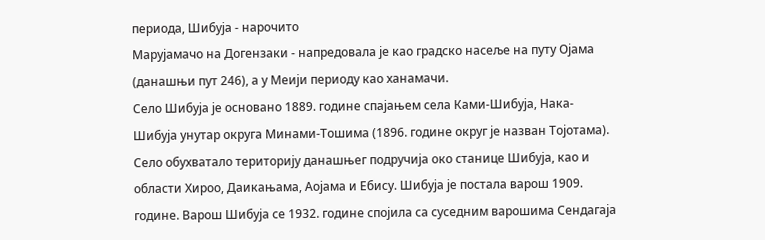периода, Шибуја - нарочито
Марујамачо на Догензаки - напредовала је као градско насеље на путу Ојама (данашњи пут 246), а у Меији периоду као ханамачи.
Село Шибуја је основано 1889. године спајањем села Ками-Шибуја, Нака-Шибуја унутар округа Минами-Тошима (1896. године округ је назван Тојотама). Село обухватало територију данашњег подручија око станице Шибуја, као и области Хироо, Даикањама, Аојама и Ебису. Шибуја је постала варош 1909. године. Варош Шибуја се 1932. године спојила са суседним варошима Сендагаја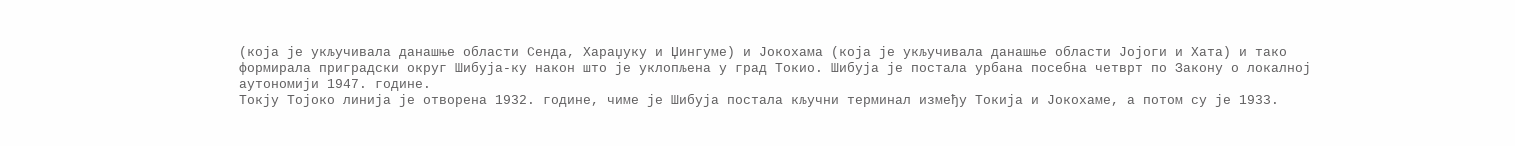(која је укључивала данашње области Сенда, Хараџуку и Џингуме) и Јокохама (која је укључивала данашње области Јојоги и Хата) и тако формирала приградски округ Шибуја-ку након што је уклопљена у град Токио. Шибуја је постала урбана посебна четврт по Закону о локалној аутономији 1947. године.
Токју Тојоко линија је отворена 1932. године, чиме је Шибуја постала кључни терминал између Токија и Јокохаме, а потом су је 1933.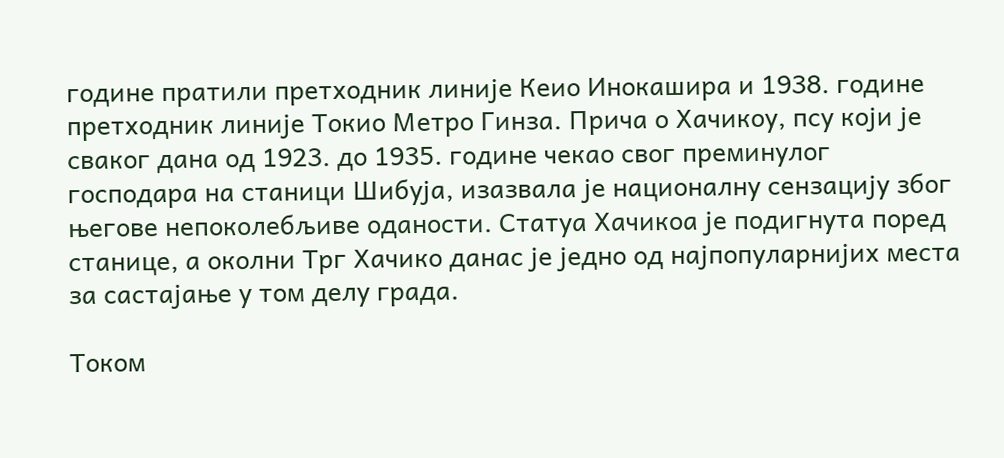године пратили претходник линије Кеио Инокашира и 1938. године претходник линије Токио Метро Гинза. Прича о Хачикоу, псу који је сваког дана од 1923. до 1935. године чекао свог преминулог господара на станици Шибуја, изазвала је националну сензацију због његове непоколебљиве оданости. Статуа Хачикоа је подигнута поред станице, а околни Трг Хачико данас је једно од најпопуларнијих места за састајање у том делу града.

Током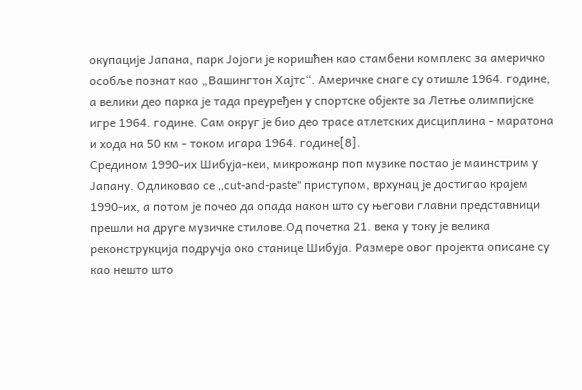окупације Јапана, парк Јојоги је коришћен као стамбени комплекс за америчко особље познат као „Вашингтон Хајтс“. Америчке снаге су отишле 1964. године, а велики део парка је тада преуређен у спортске објекте за Летње олимпијске игре 1964. године. Сам округ је био део трасе атлетских дисциплина - маратона и хода на 50 км - током игара 1964. године[8].
Средином 1990-их Шибуја-кеи, микрожанр поп музике постао је маинстрим у Јапану. Одликовао се ,,cut-and-paste'' приступом, врхунац је достигао крајем 1990-их, а потом је почео да опада након што су његови главни представници прешли на друге музичке стилове.Од почетка 21. века у току је велика реконструкција подручја око станице Шибуја. Размере овог пројекта описане су као нешто што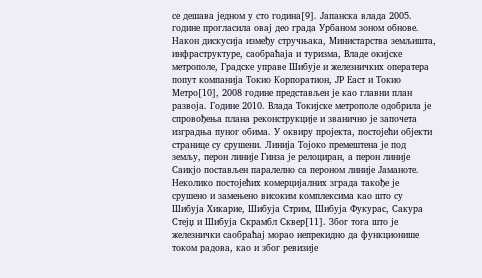се дешава једном у сто година[9]. Јапанска влада 2005. године прогласила овај део града Урбаном зоном обнове. Након дискусија између стручњака, Министарства земљишта, инфраструктуре, саобраћаја и туризма, Владе окијске метрополе, Градске управе Шибује и железничких оператера попут компанија Токио Корпоратион, ЈР Еаст и Токио Метро[10], 2008 године представљен је као главни план развоја. Године 2010. Влада Токијске метрополе одобрила је спровођења плана реконструкције и званично је започета изградња пуног обима. У оквиру пројекта, постојећи објекти странице су срушени. Линија Тојоко премештена је под земљу, перон линије Гинза је релоциран, а перон линије Саикјо постављен паралелно са пероном линије Јаманоте. Неколико постојећих комерцијалних зграда такође је срушено и замењено високим комплексима као што су Шибуја Хикарие, Шибуја Стрим, Шибуја Фукурас, Сакура Стејџ и Шибуја Скрамбл Сквер[11]. Због тога што је железнички саобраћај морао непрекидно да функционише током радова, као и због ревизије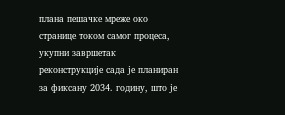плана пешачке мреже око странице током самог процеса, укупни завршетак реконструкције сада је планиран за фиксану 2034. годину, што је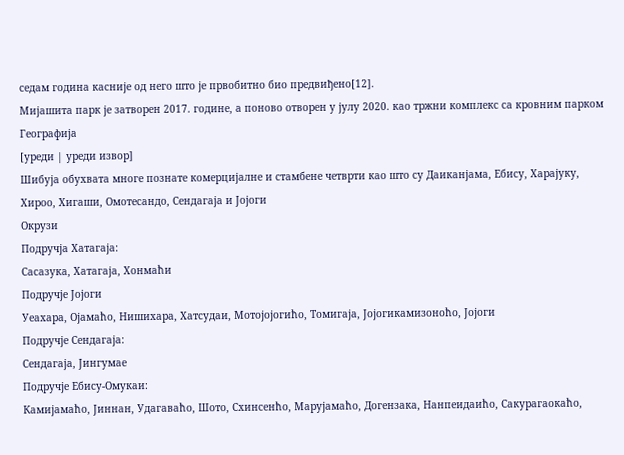седам година касније од него што је првобитно био предвиђено[12].
Мијашита парк је затворен 2017. године, а поново отворен у јулу 2020. као тржни комплекс са кровним парком
Географија
[уреди | уреди извор]
Шибуја обухвата многе познате комерцијалне и стамбене четврти као што су Даиканјама, Ебису, Харајуку, Хироо, Хигаши, Омотесандо, Сендагаја и Јојоги
Окрузи
Подручја Хатагаја:
Сасазука, Хатагаја, Хонмаћи
Подручје Јојоги
Уеахара, Ојамаћо, Нишихара, Хатсудаи, Мотојојогићо, Томигаја, Јојогикамизоноћо, Јојоги
Подручје Сендагаја:
Сендагаја, Јингумае
Подручје Ебису-Омукаи:
Камијамаћо, Јиннан, Удагаваћо, Шото, Схинсенћо, Марујамаћо, Догензака, Нанпеидаићо, Сакурагаокаћо,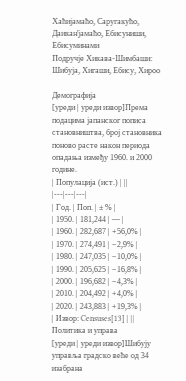Хаћијамаћо, Саругакућо, Даикан'јамаћо, Ебисуниши, Ебисуминами
Подручје Хикава-Шимбаши:
Шибуја, Хигаши, Ебису, Хироо

Демографија
[уреди | уреди извор]Према подацима јапанског пописа становништва, број становника поново расте након периода опадања између 1960. и 2000 године.
| Популација (ист.) | ||
|---|---|---|
| Год. | Поп. | ± % |
| 1950. | 181,244 | — |
| 1960. | 282,687 | +56,0% |
| 1970. | 274,491 | −2,9% |
| 1980. | 247,035 | −10,0% |
| 1990. | 205,625 | −16,8% |
| 2000. | 196,682 | −4,3% |
| 2010. | 204,492 | +4,0% |
| 2020. | 243,883 | +19,3% |
| Извор: Censuses[13] | ||
Политика и управа
[уреди | уреди извор]Шибују управља градско веће од 34 изабрана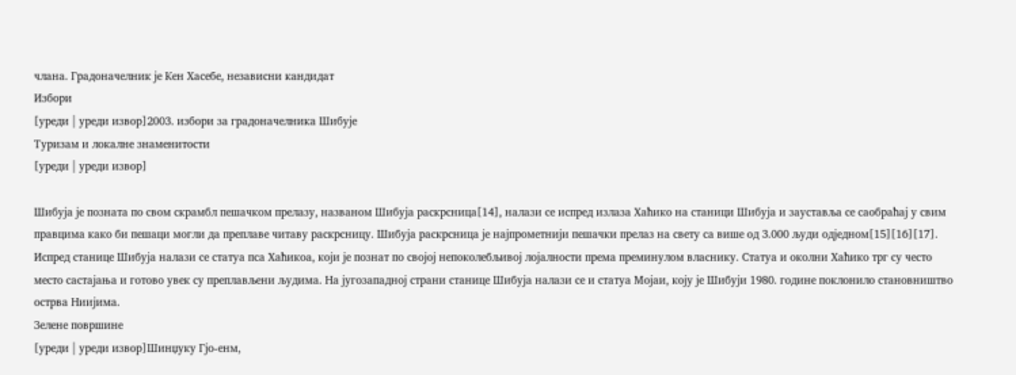члана. Градоначелник је Кен Хасебе, независни кандидат
Избори
[уреди | уреди извор]2003. избори за градоначелника Шибује
Туризам и локалне знаменитости
[уреди | уреди извор]

Шибуја је позната по свом скрамбл пешачком прелазу, названом Шибуја раскрсница[14], налази се испред излаза Хаћико на станици Шибуја и зауставља се саобраћај у свим правцима како би пешаци могли да преплаве читаву раскрсницу. Шибуја раскрсница је најпрометнији пешачки прелаз на свету са више од 3.000 људи одједном[15][16][17]. Испред станице Шибуја налази се статуа пса Хаћикоа, који је познат по својој непоколебљивој лојалности према преминулом власнику. Статуа и околни Хаћико трг су често место састајања и готово увек су преплављени људима. На југозападној страни станице Шибуја налази се и статуа Мојаи, коју је Шибуји 1980. године поклонило становништво острва Ниијима.
Зелене површине
[уреди | уреди извор]Шинџуку Гјо-енм,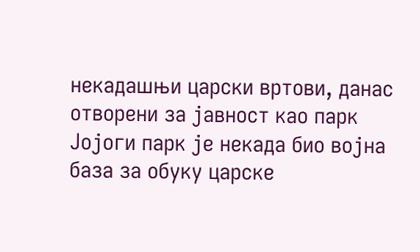некадашњи царски вртови, данас отворени за јавност као парк
Јојоги парк је некада био војна база за обуку царске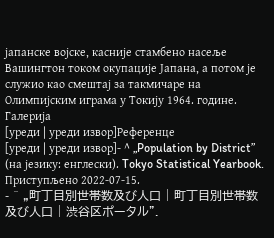јапанске војске, касније стамбено насеље Вашингтон током окупације Јапана, а потом је служио као смештај за такмичаре на Олимпијским играма у Токију 1964. године.
Галерија
[уреди | уреди извор]Референце
[уреди | уреди извор]- ^ „Population by District” (на језику: енглески). Tokyo Statistical Yearbook. Приступљено 2022-07-15.
- ^ „町丁目別世帯数及び人口 | 町丁目別世帯数及び人口 | 渋谷区ポータル”.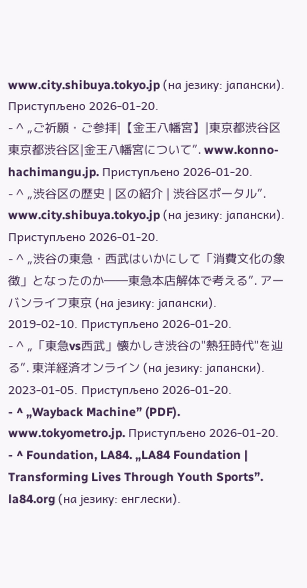www.city.shibuya.tokyo.jp (на језику: јапански). Приступљено 2026-01-20.
- ^ „ご祈願・ご参拝|【金王八幡宮】|東京都渋谷区東京都渋谷区|金王八幡宮について”. www.konno-hachimangu.jp. Приступљено 2026-01-20.
- ^ „渋谷区の歴史 | 区の紹介 | 渋谷区ポータル”. www.city.shibuya.tokyo.jp (на језику: јапански). Приступљено 2026-01-20.
- ^ „渋谷の東急・西武はいかにして「消費文化の象徴」となったのか――東急本店解体で考える”. アーバンライフ東京 (на језику: јапански). 2019-02-10. Приступљено 2026-01-20.
- ^ „「東急vs西武」懐かしき渋谷の"熱狂時代"を辿る”. 東洋経済オンライン (на језику: јапански). 2023-01-05. Приступљено 2026-01-20.
- ^ „Wayback Machine” (PDF). www.tokyometro.jp. Приступљено 2026-01-20.
- ^ Foundation, LA84. „LA84 Foundation | Transforming Lives Through Youth Sports”. la84.org (на језику: енглески).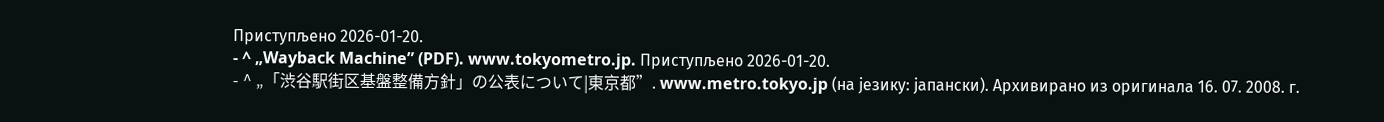Приступљено 2026-01-20.
- ^ „Wayback Machine” (PDF). www.tokyometro.jp. Приступљено 2026-01-20.
- ^ „「渋谷駅街区基盤整備方針」の公表について|東京都”. www.metro.tokyo.jp (на језику: јапански). Архивирано из оригинала 16. 07. 2008. г.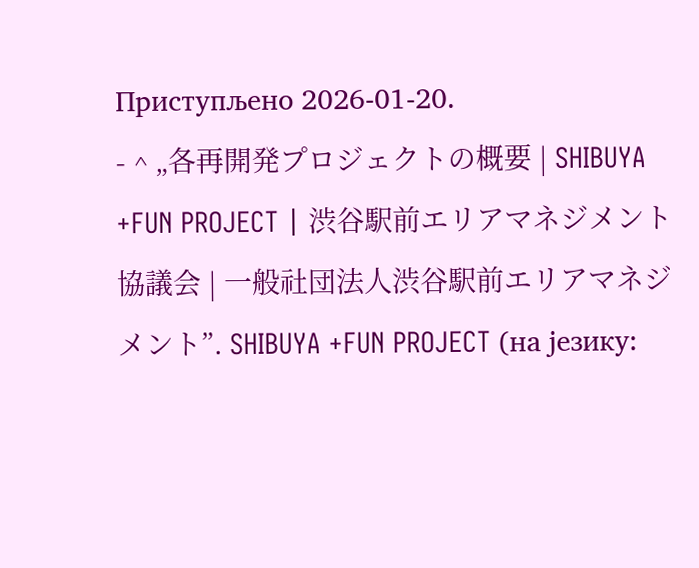Приступљено 2026-01-20.
- ^ „各再開発プロジェクトの概要 | SHIBUYA +FUN PROJECT | 渋谷駅前エリアマネジメント協議会 | 一般社団法人渋谷駅前エリアマネジメント”. SHIBUYA +FUN PROJECT (на језику: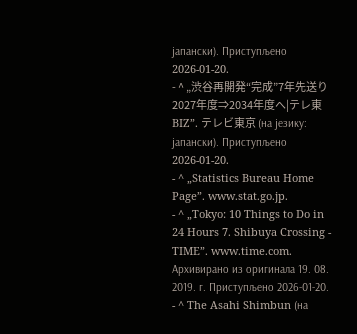јапански). Приступљено 2026-01-20.
- ^ „渋谷再開発“完成”7年先送り 2027年度⇒2034年度へ|テレ東BIZ”. テレビ東京 (на језику: јапански). Приступљено 2026-01-20.
- ^ „Statistics Bureau Home Page”. www.stat.go.jp.
- ^ „Tokyo: 10 Things to Do in 24 Hours 7. Shibuya Crossing - TIME”. www.time.com. Архивирано из оригинала 19. 08. 2019. г. Приступљено 2026-01-20.
- ^ The Asahi Shimbun (на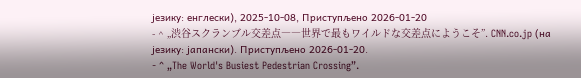језику: енглески), 2025-10-08, Приступљено 2026-01-20
- ^ „渋谷スクランブル交差点――世界で最もワイルドな交差点にようこそ”. CNN.co.jp (на језику: јапански). Приступљено 2026-01-20.
- ^ „The World's Busiest Pedestrian Crossing”.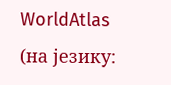WorldAtlas (на језику: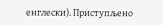енглески). Приступљено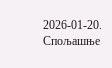2026-01-20.
Спољашње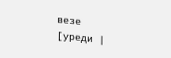везе
[уреди |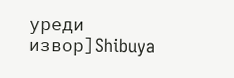уреди извор]Shibuya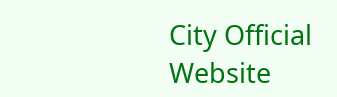City Official Website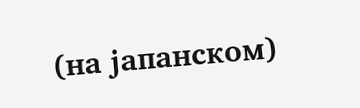(на јапанском)